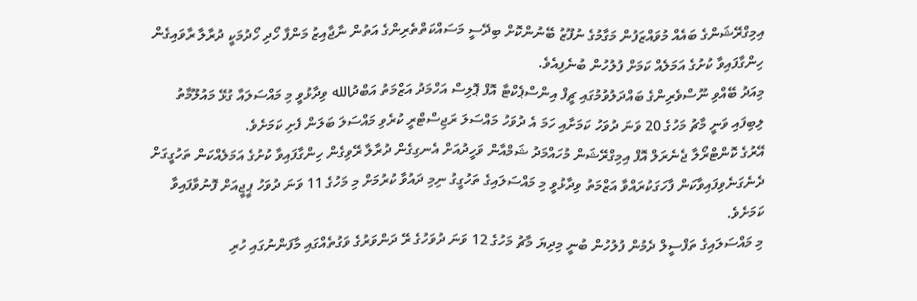އިމިގްރޭޝަންގެ ބައެއް މުވައްޒަފުން މަގާމުގެ ނުފޫޒު ބޭނުންކޮށް ބިދޭސީ މަސައްކަތްތެރިންގެ އަތުން ނާޖާއިޒު މަންފާ ހޯދި ހޯދުމަކީ ދުރާލާ ރާވައިގެން ހިންގާފައިވާ ކުށުގެ އަމަލެއް ކަމަށް ފުލުހުން ބުނެފިއެވެ.
މިއަދު ބޭއްވި ނޫސްވެރިންގެ ބައްދަލުވުމުގައި ޗީފް އިންސްޕެކްޓާ އޮފް ޕޮލިސް އަހްމަދު އަޒްމަތު އަބްދުالله ވިދާޅުވީ މި މައްސަލައާ ގުޅޭ މައުލޫމާތު ލިބިފައި ވަނީ މާޗު މަހުގެ 20 ވަނަ ދުވަހު ކަމަށާއި ހަމަ އެ ދުވަހު މައްސަލަ ރަޖިސްޓްރީ ކުރެވި މައްސަލަ ބަލަން ފެށި ކަމަށެވެ.
އޭރުގެ ކޮންޓްރޯލާ ޖެނެރަލް އޮފް އިމިގްރޭޝަން މުހައްމަދު ޝަމްއާން ވަހީދުއަށް އެނގިގެން ދުރާލާ ރޭވިގެން ހިންގާފައިވާ ކުށުގެ އަމަލެއްކަން ތަހުގީގަށް ދެނެގަނެވިފައިވާކަން ފާހަގަކުރައްވާ އަޒްމަތު ވިދާޅުވީ މި މައްސަލައިގެ ތަހުގީގު ނިމި ދައުވާ ކުރުމަށް މި މަހުގެ 11 ވަނަ ދުވަހު ޕީޖީއަށް ފޮނުވާފައިވާ ކަމަށެވެ.
މި މައްސަލައިގެ ތަފްސީލް ދެމުން ފުލުހުން ބުނީ މިދިޔަ މާޗު މަހުގެ 12 ވަނަ ދުވަހުގެ ރޭ ދަންވަރުގެ ވަގުތެއްގައި މާފަންނުގައި ހުރި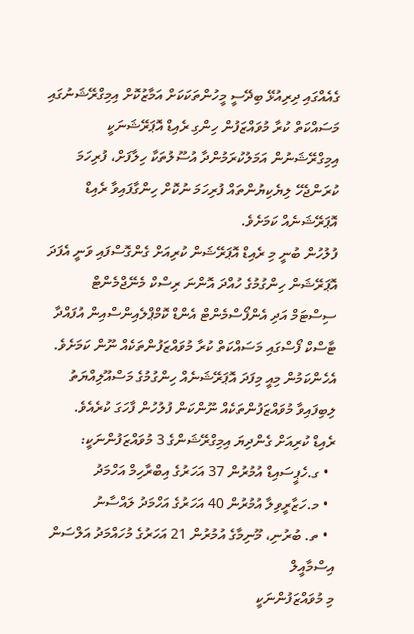ގެއެއްގައި ދިރިއުޅޭ ބިދޭސީ މީހުންތަކަކަށް އަމާޒުކޮށް އިމިގްރޭޝަނުގައި މަސައްކަތް ކުރާ މުވައްޒަފުން ހިންގި ރެއިޑް އޮޕަރޭޝަނަކީ އިމިގްރޭޝަނުން އަމަލުކުރަމުންދާ އުސޫލުތަކާ ހިލާފަށް، ފުރިހަމަ ކުރަންޖެހޭ ލިޔެކިޔުންތައް ފުރިހަމަ ނުކޮށް ހިންގާފައިވާ ރެއިޑް އޮޕަރޭޝަނެއް ކަމަށެވެ.
ފުލުހުން ބުނީ މި ރެއިޑް އޮޕަރޭޝަން ކުރިއަށް ގެންގޮސްފައި ވަނީ އެފަދަ އޮޕަރޭޝަން ހިންގުމުގެ ހުއްދަ އޮންނަ ރިސްކް މެނޭޖްމެންޓް ސިސްޓަމް އަދި އެންފޯސްމެންޓް އެންޑް ކޮމްޕްލެއިންސްއިން އުފައްދާ ޓާސްކް ފޯސްގައި މަސައްކަތް ކުރާ މުވައްޒަފުންތަކެއް ނޫން ކަމަށެވެ. އެހެންކަމުން މިއީ މިފަދަ އޮޕަރޭޝަނެއް ހިންގުމުގެ މަސްއޫލިއްޔަތު ލިބިފައިވާ މުވައްޒަފުންތަކެއް ނޫންކަން ފުލުހުން ފާހަގަ ކުރެއެވެ.
ރެއިޑް ކުރިއަށް ގެންދިޔަ އިމިގްރޭޝަންގެ 3 މުވައްޒަފުންނަކީ:
  • ގ.ހެޕީސައިޑް އުމުރުން 37 އަހަރުގެ އިބްރާހިމް އަހްމަދު
  • މ.ހަޒާރީވިލާ އުމުރުން 40 އަހަރުގެ އަހްމަދު ލައްސާނު
  • ތ. ބުރުނި، މޫނިމާގެ އުމުރުން 21 އަހަރުގެ މުހައްމަދު އަލްސަން އިސްމާއީލް
މި މުވައްޒަފުންނަކީ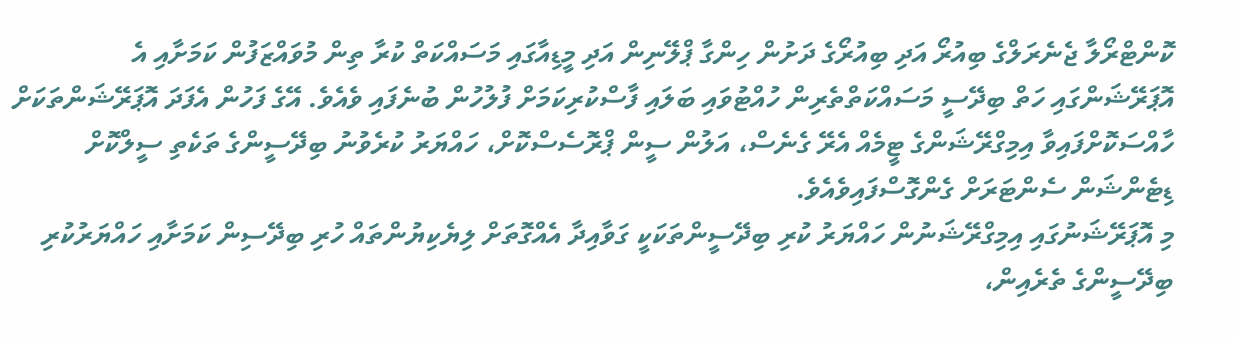ކޮންޓްރޯލާ ޖެނެރަލްގެ ބިއުރޯ އަދި ބިއުރޯގެ ދަށުން ހިންގާ ޕްލޭނިން އަދި މީޑިއާގައި މަސައްކަތް ކުރާ ތިން މުވައްޒަފުން ކަމަށާއި އެ އޮޕަރޭޝަންގައި ހަތް ބިދޭސީ މަސައްކަތްތެރިން ހުއްޓުވައި ބަލައި ފާސްކުރިކަމަށް ފުލުހުން ބުނެފައި ވެއެވެ. އޭގެ ފަހުން އެފަދަ އޮޕަރޭޝަންތަކަށް ހާއްސަކޮށްފައިވާ އިމިގްރޭޝަންގެ ޓީމެއް އެރޭ ގެނެސް، އަލުން ސީން ޕްރޮސެސްކޮށް، ހައްޔަރު ކުރެވުނު ބިދޭސީންގެ ތަކެތި ސީލްކޮށް ޑިޓެންޝަން ސެންޓަރަށް ގެންގޮސްފައިވެއެވެ.
މި އޮޕަރޭޝަނުގައި އިމިގްރޭޝަނުން ހައްޔަރު ކުރި ބިދޭސީންތަކަކީ ގަވާއިދާ އެއްގޮތަށް ލިޔެކިޔުންތައް ހުރި ބިދޭސިން ކަމަށާއި ހައްޔަރުކުރި ބިދޭސީންގެ ތެރެއިން،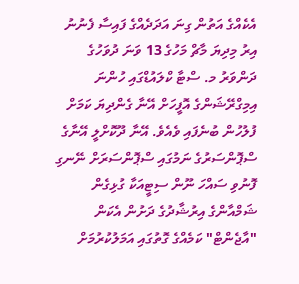އެކެއްގެ އަތުން ގިނަ އަދަދެއްގެ ފައިސާ ފެނުނު އިރު މިދިޔަ މާޗް މަހުގެ 13 ވަނަ ދުވަހުގެ ދަންވަރު މ. ސްޓާ ކްލައުޑްގައި ހުންނަ އިމިގްރޭޝަންގެ އޮފީހަށް އޭނާ ގެންދިޔަ ކަމަށް ފުލުހުން ބުނެފައި ވެއެވެ. އޭނާ ދޫކޮށްލީ އޭނާގެ ސްޕޮންސަރުގެ ނަމުގައި ސްޕޮންސަރަށް ނޭނގި ފޮނުވި ސައްހަ ނޫން ސިޓީއަކާ ގުޅިގެން ޝަމްއާންގެ އިރުޝާދުގެ ދަށުން އެކަން "އާޖެންޓް" ކަމެއްގެ ގޮތުގައި އަމަލުކުރުމަށް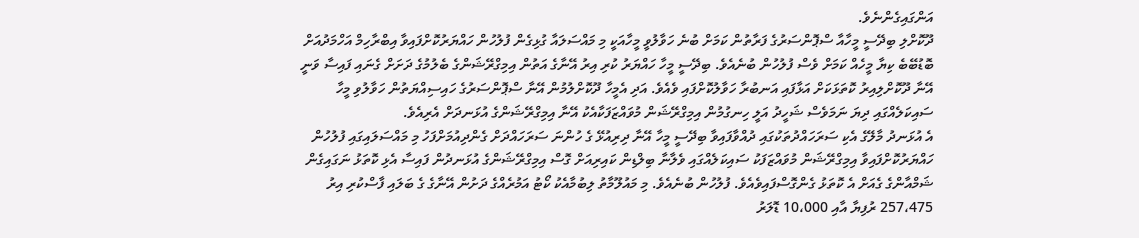އަންގައިގެންނެވެ.
ދޫކޮށްލި ބިދޭސީ މީހާއާ ސްޕޮންސަރުގެ ފަރާތުން ކަމަށް ބުނެ ހަވާލުވީ މީހާއަކީ މި މައްސަލައާ ގުޅިގެން ފުލުހުން ހައްޔަރުކޮށްފައިވާ އިބްރާހިމް އަހްމަދުއަށް ބޮޑުބޭބެ ކިޔާ މީހެއް ކަމަށް ވެސް ފުލުހުން ބުނެއެވެ. ބިދޭސީ މީހާ ހައްޔަރު ކުރި އިރު އޭނާގެ އަތުން އިމިގްރޭޝަންގެ ބެލުމުގެ ދަށަށް ގެނައި ފައިސާ ވަނީ އޭނާ ދޫކޮށްލިއިރު ކޮތަޅަކަށް އަޅާފައި އަނބުރާ ހަވާލުކޮށްފައި ވެއެވެ. އަދި އެމީހާ ދޫކޮށްލުމުން އޭނާ ސްޕޮންސަރުގެ ހައިސިއްޔަތުން ހަވާލުވި މީހާ ސައިކަލެއްގައި ދިޔަ ނަމަވެސް ޝަހީދު އަލީ ހިނގުމުން އިމިގްރޭޝަން މުވައްޒަފަކާއެކު އޭނާ އިމިގްރޭޝަންގެ އުޅަނދަށް އެރިއެވެ.
އެ އުޅަނދު މާލޭގެ އެކި ސަރަހައްދުތަކުގައި ދުއްވާފައިވާ ބިދޭސީ މީހާ އޭނާ ދިރިއުޅޭ ގެ ހުންނަ ސަރަހައްދަށް ގެންދިއުމަށްފަހު މި މައްސަލައިގައި ފުލުހުން ހައްޔަރުކޮށްފައިވާ އިމިގްރޭޝަން މުވައްޒަފަކު ސައިކަލެއްގައި ވެލާނާ ބިލްޑިން ކައިރިއަށް ގޮސް އިމިގްރޭޝަންގެ އުޅަނދުން ފައިސާ އެޅި ކޮތަޅު ނަގައިގެން ޝަމްއާންގެ ގެއަށް އެ ކޮތަޅު ގެންގޮސްފައިވެއެވެ. ފުލުހުން ބުނެއެވެ. މި މައުލޫމާތު ލިބުމާއެކު ކޯޓު އަމުރެއްގެ ދަށުން އޭނާގެ ގެ ބަލައި ފާސްކުރި އިރު 257،475 ރުފިޔާ އާއި 10،000 ޑޮލަރު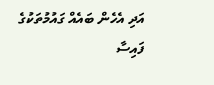އަދި އެހެން ބައެއް ގައުމުތަކުގެ ފައިސާ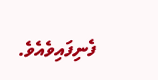ފެނިފައިވެއެވެ.